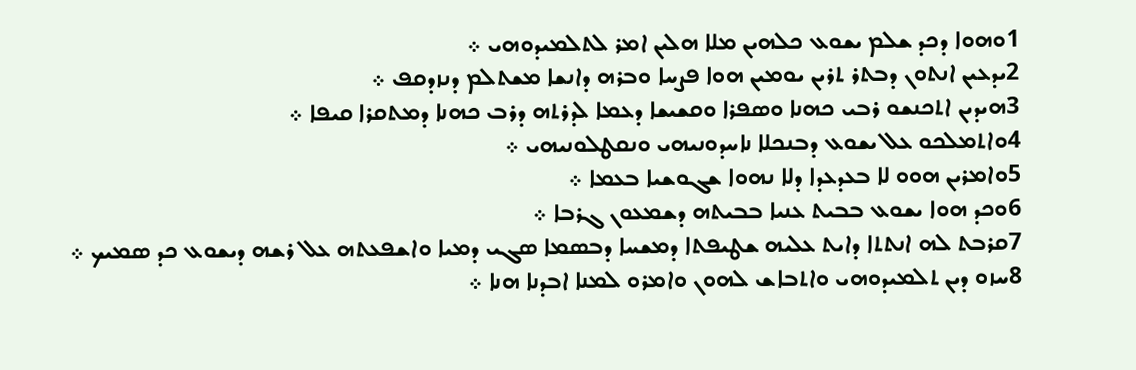1ܘܗܘܐ ܕܟܕ ܫܠܡ ܝܫܘܥ ܟܠܗܝܢ ܡܠܐ ܗܠܝܢ ܐܡܪ ܠܬܠܡܝܕܘܗܝ ܀
2ܝܕܥܝܢ ܐܢܬܘܢ ܕܒܬܪ ܬܪܝܢ ܝܘܡܝܢ ܗܘܐ ܦܨܚܐ ܘܒܪܗ ܕܐܢܫܐ ܡܫܬܠܡ ܕܢܙܕܩܦ ܀
3ܗܝܕܝܢ ܐܬܟܢܫܘ ܪܒܝ ܟܗܢܐ ܘܤܦܪܐ ܘܩܫܝܫܐ ܕܥܡܐ ܠܕܪܬܗ ܕܪܒ ܟܗܢܐ ܕܡܬܩܪܐ ܩܝܦܐ ܀
4ܘܐܬܡܠܟܘ ܥܠ ܝܫܘܥ ܕܒܢܟܠܐ ܢܐܚܕܘܢܝܗܝ ܘܢܩܛܠܘܢܝܗܝ ܀
5ܘܐܡܪܝܢ ܗܘܘ ܠܐ ܒܥܕܥܕܐ ܕܠܐ ܢܗܘܐ ܫܓܘܫܝܐ ܒܥܡܐ ܀
6ܘܟܕ ܗܘܐ ܝܫܘܥ ܒܒܝܬ ܥܢܝܐ ܒܒܝܬܗ ܕܫܡܥܘܢ ܓܪܒܐ ܀
7ܩܪܒܬ ܠܗ ܐܢܬܬܐ ܕܐܝܬ ܥܠܝܗ ܫܛܝܦܬܐ ܕܡܫܚܐ ܕܒܤܡܐ ܤܓܝ ܕܡܝܐ ܘܐܫܦܥܬܗ ܥܠ ܪܫܗ ܕܝܫܘܥ ܟܕ ܤܡܝܟ ܀
8ܚܙܘ ܕܝܢ ܬܠܡܝܕܘܗܝ ܘܐܬܒܐܫ ܠܗܘܢ ܘܐܡܪܘ ܠܡܢܐ ܐܒܕܢܐ ܗܢܐ ܀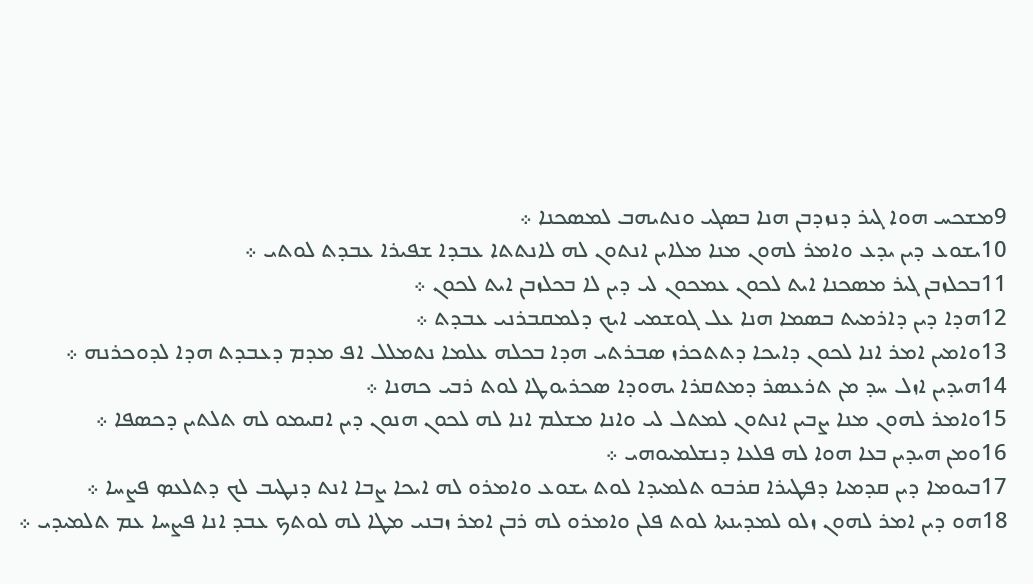9ܡܫܟܚ ܗܘܐ ܓܝܪ ܕܢܙܕܒܢ ܗܢܐ ܒܤܓܝ ܘܢܬܝܗܒ ܠܡܤܟܢܐ ܀
10ܝܫܘܥ ܕܝܢ ܝܕܥ ܘܐܡܪ ܠܗܘܢ ܡܢܐ ܡܠܐܝܢ ܐܢܬܘܢ ܠܗ ܠܐܢܬܬܐ ܥܒܕܐ ܫܦܝܪܐ ܥܒܕܬ ܠܘܬܝ ܀
11ܒܟܠܙܒܢ ܓܝܪ ܡܤܟܢܐ ܐܝܬ ܠܟܘܢ ܥܡܟܘܢ ܠܝ ܕܝܢ ܠܐ ܒܟܠܙܒܢ ܐܝܬ ܠܟܘܢ ܀
12ܗܕܐ ܕܝܢ ܕܐܪܡܝܬ ܒܤܡܐ ܗܢܐ ܥܠ ܓܘܫܡܝ ܐܝܟ ܕܠܡܩܒܪܢܝ ܥܒܕܬ ܀
13ܘܐܡܝܢ ܐܡܪ ܐܢܐ ܠܟܘܢ ܕܐܝܟܐ ܕܬܬܟܪܙ ܤܒܪܬܝ ܗܕܐ ܒܟܠܗ ܥܠܡܐ ܢܬܡܠܠ ܐܦ ܡܕܡ ܕܥܒܕܬ ܗܕܐ ܠܕܘܟܪܢܗ ܀
14ܗܝܕܝܢ ܐܙܠ ܚܕ ܡܢ ܬܪܥܤܪ ܕܡܬܩܪܐ ܝܗܘܕܐ ܤܟܪܝܘܛܐ ܠܘܬ ܪܒܝ ܟܗܢܐ ܀
15ܘܐܡܪ ܠܗܘܢ ܡܢܐ ܨܒܝܢ ܐܢܬܘܢ ܠܡܬܠ ܠܝ ܘܐܢܐ ܡܫܠܡ ܐܢܐ ܠܗ ܠܟܘܢ ܗܢܘܢ ܕܝܢ ܐܩܝܡܘ ܠܗ ܬܠܬܝܢ ܕܟܤܦܐ ܀
16ܘܡܢ ܗܝܕܝܢ ܒܥܐ ܗܘܐ ܠܗ ܦܠܥܐ ܕܢܫܠܡܝܘܗܝ ܀
17ܒܝܘܡܐ ܕܝܢ ܩܕܡܝܐ ܕܦܛܝܪܐ ܩܪܒܘ ܬܠܡܝܕܐ ܠܘܬ ܝܫܘܥ ܘܐܡܪܘ ܠܗ ܐܝܟܐ ܨܒܐ ܐܢܬ ܕܢܛܝܒ ܠܟ ܕܬܠܥܤ ܦܨܚܐ ܀
18ܗܘ ܕܝܢ ܐܡܪ ܠܗܘܢ ܙܠܘ ܠܡܕܝܢܬܐ ܠܘܬ ܦܠܢ ܘܐܡܪܘ ܠܗ ܪܒܢ ܐܡܪ ܙܒܢܝ ܡܛܐ ܠܗ ܠܘܬܟ ܥܒܕ ܐܢܐ ܦܨܚܐ ܥܡ ܬܠܡܝܕܝ ܀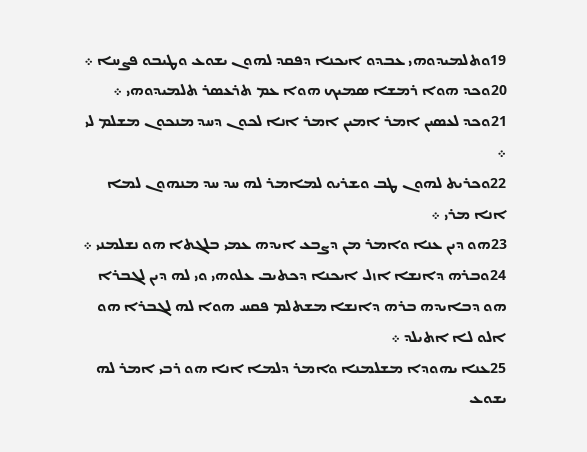19ܘܬܠܡܝܕܘܗܝ ܥܒܕܘ ܐܝܟܢܐ ܕܦܩܕ ܠܗܘܢ ܝܫܘܥ ܘܛܝܒܘ ܦܨܚܐ ܀
20ܘܟܕ ܗܘܐ ܪܡܫܐ ܤܡܝܟ ܗܘܐ ܥܡ ܬܪܥܤܪ ܬܠܡܝܕܘܗܝ ܀
21ܘܟܕ ܠܥܤܝܢ ܐܡܪ ܐܡܝܢ ܐܡܪ ܐܢܐ ܠܟܘܢ ܕܚܕ ܡܢܟܘܢ ܡܫܠܡ ܠܝ ܀
22ܘܟܪܝܬ ܠܗܘܢ ܛܒ ܘܫܪܝܘ ܠܡܐܡܪ ܠܗ ܚܕ ܚܕ ܡܢܗܘܢ ܠܡܐ ܐܢܐ ܡܪܝ ܀
23ܗܘ ܕܝܢ ܥܢܐ ܘܐܡܪ ܡܢ ܕܨܒܥ ܐܝܕܗ ܥܡܝ ܒܠܓܬܐ ܗܘ ܢܫܠܡܢܝ ܀
24ܘܒܪܗ ܕܐܢܫܐ ܐܙܠ ܐܝܟܢܐ ܕܟܬܝܒ ܥܠܘܗܝ ܘܝ ܠܗ ܕܝܢ ܠܓܒܪܐ ܗܘ ܕܒܐܝܕܗ ܒܪܗ ܕܐܢܫܐ ܡܫܬܠܡ ܦܩܚ ܗܘܐ ܠܗ ܠܓܒܪܐ ܗܘ ܐܠܘ ܠܐ ܐܬܝܠܕ ܀
25ܥܢܐ ܝܗܘܕܐ ܡܫܠܡܢܐ ܘܐܡܪ ܕܠܡܐ ܐܢܐ ܗܘ ܪܒܝ ܐܡܪ ܠܗ ܝܫܘܥ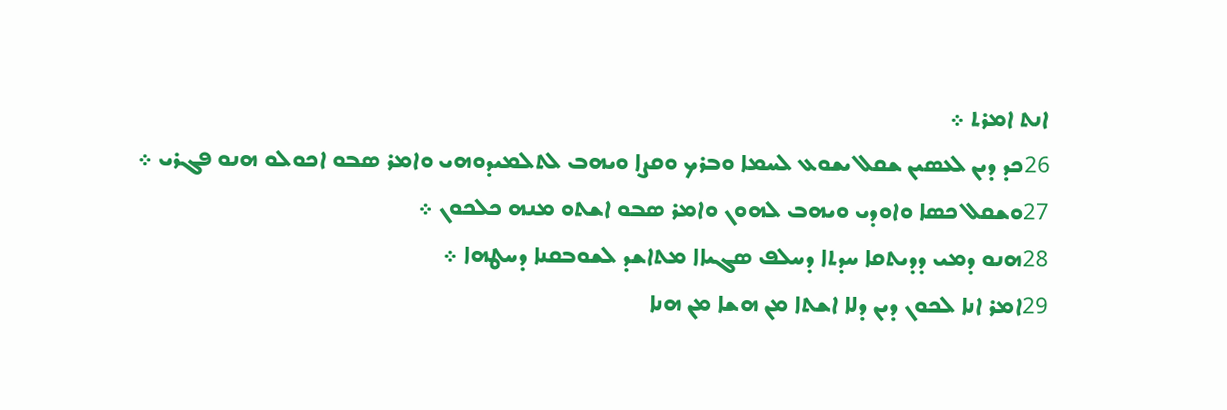ܐܢܬ ܐܡܪܬ ܀
26ܟܕ ܕܝܢ ܠܥܤܝܢ ܫܩܠ ܝܫܘܥ ܠܚܡܐ ܘܒܪܟ ܘܩܨܐ ܘܝܗܒ ܠܬܠܡܝܕܘܗܝ ܘܐܡܪ ܤܒܘ ܐܟܘܠܘ ܗܢܘ ܦܓܪܝ ܀
27ܘܫܩܠ ܟܤܐ ܘܐܘܕܝ ܘܝܗܒ ܠܗܘܢ ܘܐܡܪ ܤܒܘ ܐܫܬܘ ܡܢܗ ܟܠܟܘܢ ܀
28ܗܢܘ ܕܡܝ ܕܕܝܬܩܐ ܚܕܬܐ ܕܚܠܦ ܤܓܝܐܐ ܡܬܐܫܕ ܠܫܘܒܩܢܐ ܕܚܛܗܐ ܀
29ܐܡܪ ܐܢܐ ܠܟܘܢ ܕܝܢ ܕܠܐ ܐܫܬܐ ܡܢ ܗܫܐ ܡܢ ܗܢܐ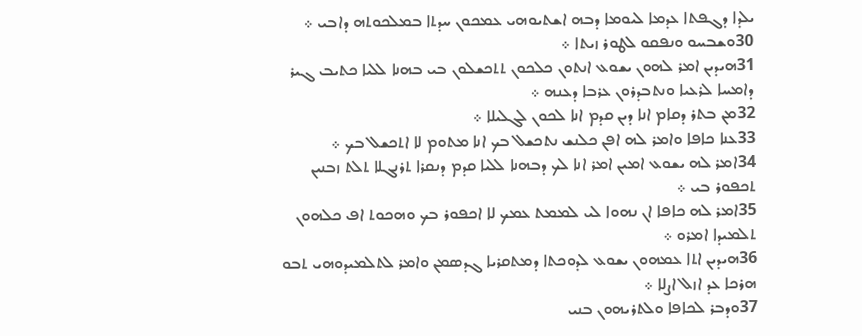ܝܠܕܐ ܕܓܦܬܐ ܥܕܡܐ ܠܝܘܡܐ ܕܒܗ ܐܫܬܝܘܗܝ ܥܡܟܘܢ ܚܕܬܐ ܒܡܠܟܘܬܗ ܕܐܒܝ ܀
30ܘܫܒܚܘ ܘܢܦܩܘ ܠܛܘܪ ܙܝܬܐ ܀
31ܗܝܕܝܢ ܐܡܪ ܠܗܘܢ ܝܫܘܥ ܐܢܬܘܢ ܟܠܟܘܢ ܬܬܟܫܠܘܢ ܒܝ ܒܗܢܐ ܠܠܝܐ ܟܬܝܒ ܓܝܪ ܕܐܡܚܐ ܠܪܥܝܐ ܘܢܬܒܕܪܘܢ ܥܪܒܐ ܕܥܢܗ ܀
32ܡܢ ܒܬܪ ܕܩܐܡ ܐܢܐ ܕܝܢ ܩܕܡ ܐܢܐ ܠܟܘܢ ܠܓܠܝܠܐ ܀
33ܥܢܐ ܟܐܦܐ ܘܐܡܪ ܠܗ ܐܦܢ ܟܠܢܫ ܢܬܟܫܠ ܒܟ ܐܢܐ ܡܬܘܡ ܠܐ ܐܬܟܫܠ ܒܟ ܀
34ܐܡܪ ܠܗ ܝܫܘܥ ܐܡܝܢ ܐܡܪ ܐܢܐ ܠܟ ܕܒܗܢܐ ܠܠܝܐ ܩܕܡ ܕܢܩܪܐ ܬܪܢܓܠܐ ܬܠܬ ܙܒܢܝܢ ܬܟܦܘܪ ܒܝ ܀
35ܐܡܪ ܠܗ ܟܐܦܐ ܐܢ ܢܗܘܐ ܠܝ ܠܡܡܬ ܥܡܟ ܠܐ ܐܟܦܘܪ ܒܟ ܘܗܟܘܬ ܐܦ ܟܠܗܘܢ ܬܠܡܝܕܐ ܐܡܪܘ ܀
36ܗܝܕܝܢ ܐܬܐ ܥܡܗܘܢ ܝܫܘܥ ܠܕܘܟܬܐ ܕܡܬܩܪܝܐ ܓܕܤܡܢ ܘܐܡܪ ܠܬܠܡܝܕܘܗܝ ܬܒܘ ܗܪܟܐ ܥܕ ܐܙܠ ܐܨܠܐ ܀
37ܘܕܒܪ ܠܟܐܦܐ ܘܠܬܪܝܗܘܢ ܒܢܝ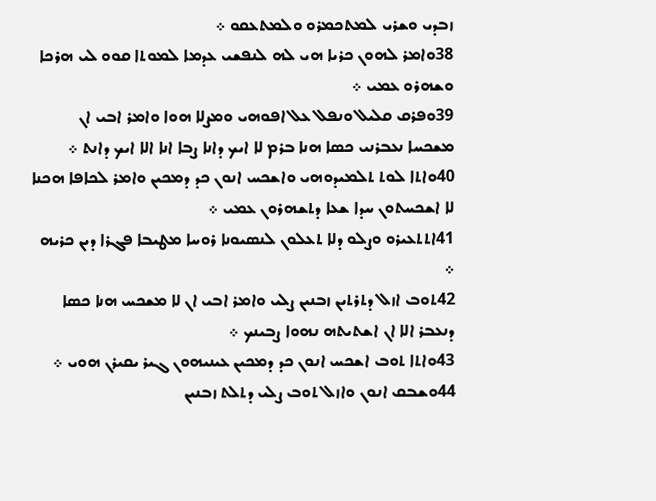ܙܒܕܝ ܘܫܪܝ ܠܡܬܟܡܪܘ ܘܠܡܬܥܩܘ ܀
38ܘܐܡܪ ܠܗܘܢ ܟܪܝܐ ܗܝ ܠܗ ܠܢܦܫܝ ܥܕܡܐ ܠܡܘܬܐ ܩܘܘ ܠܝ ܗܪܟܐ ܘܫܗܪܘ ܥܡܝ ܀
39ܘܦܪܩ ܩܠܝܠ ܘܢܦܠ ܥܠ ܐܦܘܗܝ ܘܡܨܠܐ ܗܘܐ ܘܐܡܪ ܐܒܝ ܐܢ ܡܫܟܚܐ ܢܥܒܪܢܝ ܟܤܐ ܗܢܐ ܒܪܡ ܠܐ ܐܝܟ ܕܐܢܐ ܨܒܐ ܐܢܐ ܐܠܐ ܐܝܟ ܕܐܢܬ ܀
40ܘܐܬܐ ܠܘܬ ܬܠܡܝܕܘܗܝ ܘܐܫܟܚ ܐܢܘܢ ܟܕ ܕܡܟܝܢ ܘܐܡܪ ܠܟܐܦܐ ܗܟܢܐ ܠܐ ܐܫܟܚܬܘܢ ܚܕܐ ܫܥܐ ܕܬܫܗܪܘܢ ܥܡܝ ܀
41ܐܬܬܥܝܪܘ ܘܨܠܘ ܕܠܐ ܬܥܠܘܢ ܠܢܤܝܘܢܐ ܪܘܚܐ ܡܛܝܒܐ ܦܓܪܐ ܕܝܢ ܟܪܝܗ ܀
42ܬܘܒ ܐܙܠ ܕܬܪܬܝܢ ܙܒܢܝܢ ܨܠܝ ܘܐܡܪ ܐܒܝ ܐܢ ܠܐ ܡܫܟܚ ܗܢܐ ܟܤܐ ܕܢܥܒܪ ܐܠܐ ܐܢ ܐܫܬܝܬܗ ܢܗܘܐ ܨܒܝܢܟ ܀
43ܘܐܬܐ ܬܘܒ ܐܫܟܚ ܐܢܘܢ ܟܕ ܕܡܟܝܢ ܥܝܢܝܗܘܢ ܓܝܪ ܝܩܝܪܢ ܗܘܝ ܀
44ܘܫܒܩ ܐܢܘܢ ܘܐܙܠ ܬܘܒ ܨܠܝ ܕܬܠܬ ܙܒܢܝܢ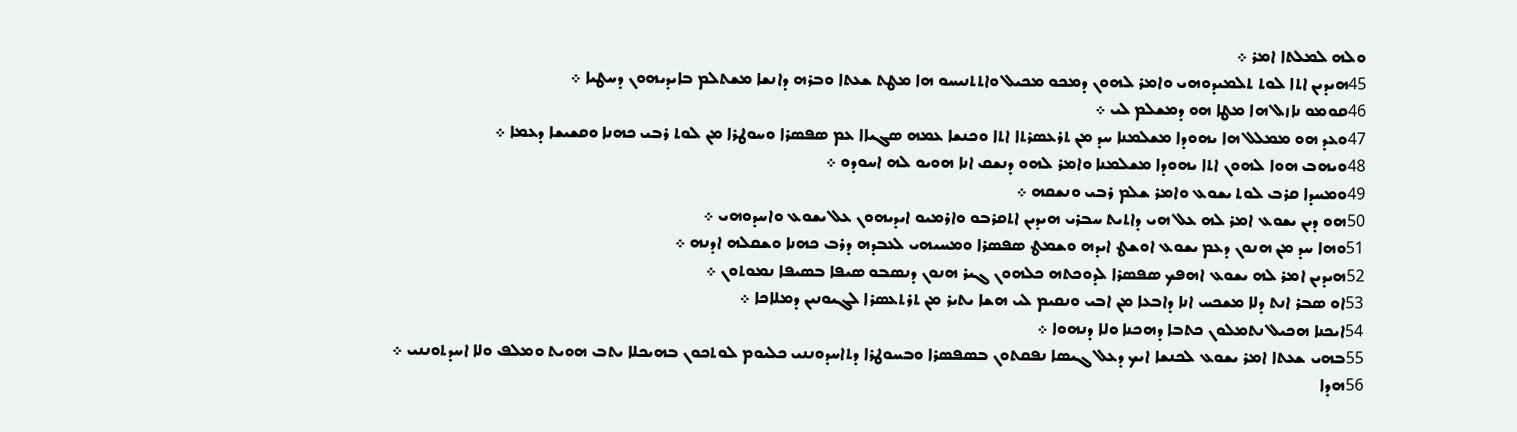ܘܠܗ ܠܡܠܬܐ ܐܡܪ ܀
45ܗܝܕܝܢ ܐܬܐ ܠܘܬ ܬܠܡܝܕܘܗܝ ܘܐܡܪ ܠܗܘܢ ܕܡܟܘ ܡܟܝܠ ܘܐܬܬܢܝܚܘ ܗܐ ܡܛܬ ܫܥܬܐ ܘܒܪܗ ܕܐܢܫܐ ܡܫܬܠܡ ܒܐܝܕܝܗܘܢ ܕܚܛܝܐ ܀
46ܩܘܡܘ ܢܐܙܠ ܗܐ ܡܛܐ ܗܘ ܕܡܫܠܡ ܠܝ ܀
47ܘܥܕ ܗܘ ܡܡܠܠ ܗܐ ܝܗܘܕܐ ܡܫܠܡܢܐ ܚܕ ܡܢ ܬܪܥܤܪܬܐ ܐܬܐ ܘܟܢܫܐ ܥܡܗ ܤܓܝܐܐ ܥܡ ܤܦܤܪܐ ܘܚܘܛܪܐ ܡܢ ܠܘܬ ܪܒܝ ܟܗܢܐ ܘܩܫܝܫܐ ܕܥܡܐ ܀
48ܘܝܗܒ ܗܘܐ ܠܗܘܢ ܐܬܐ ܝܗܘܕܐ ܡܫܠܡܢܐ ܘܐܡܪ ܠܗܘ ܕܢܫܩ ܐܢܐ ܗܘܝܘ ܠܗ ܐܚܘܕܘ ܀
49ܘܡܚܕܐ ܩܪܒ ܠܘܬ ܝܫܘܥ ܘܐܡܪ ܫܠܡ ܪܒܝ ܘܢܫܩܗ ܀
50ܗܘ ܕܝܢ ܝܫܘܥ ܐܡܪ ܠܗ ܥܠ ܗܝ ܕܐܬܝܬ ܚܒܪܝ ܗܝܕܝܢ ܐܬܩܪܒܘ ܘܐܪܡܝܘ ܐܝܕܝܗܘܢ ܥܠ ܝܫܘܥ ܘܐܚܕܘܗܝ ܀
51ܘܗܐ ܚܕ ܡܢ ܗܢܘܢ ܕܥܡ ܝܫܘܥ ܐܘܫܛ ܐܝܕܗ ܘܫܡܛ ܤܦܤܪܐ ܘܡܚܝܗܝ ܠܥܒܕܗ ܕܪܒ ܟܗܢܐ ܘܫܩܠܗ ܐܕܢܗ ܀
52ܗܝܕܝܢ ܐܡܪ ܠܗ ܝܫܘܥ ܐܗܦܟ ܤܦܤܪܐ ܠܕܘܟܬܗ ܟܠܗܘܢ ܓܝܪ ܗܢܘܢ ܕܢܤܒܘ ܤܝܦܐ ܒܤܝܦܐ ܢܡܘܬܘܢ ܀
53ܐܘ ܤܒܪ ܐܢܬ ܕܠܐ ܡܫܟܚ ܐܢܐ ܕܐܒܥܐ ܡܢ ܐܒܝ ܘܢܩܝܡ ܠܝ ܗܫܐ ܝܬܝܪ ܡܢ ܬܪܬܥܤܪܐ ܠܓܝܘܢܝܢ ܕܡܠܐܟܐ ܀
54ܐܝܟܢܐ ܗܟܝܠ ܢܬܡܠܘܢ ܟܬܒܐ ܕܗܟܢܐ ܘܠܐ ܕܢܗܘܐ ܀
55ܒܗܝ ܫܥܬܐ ܐܡܪ ܝܫܘܥ ܠܟܢܫܐ ܐܝܟ ܕܥܠ ܓܝܤܐ ܢܦܩܬܘܢ ܒܤܦܤܪܐ ܘܒܚܘܛܪܐ ܕܬܐܚܕܘܢܢܝ ܟܠܝܘܡ ܠܘܬܟܘܢ ܒܗܝܟܠܐ ܝܬܒ ܗܘܝܬ ܘܡܠܦ ܘܠܐ ܐܚܕܬܘܢܢܝ ܀
56ܗܕܐ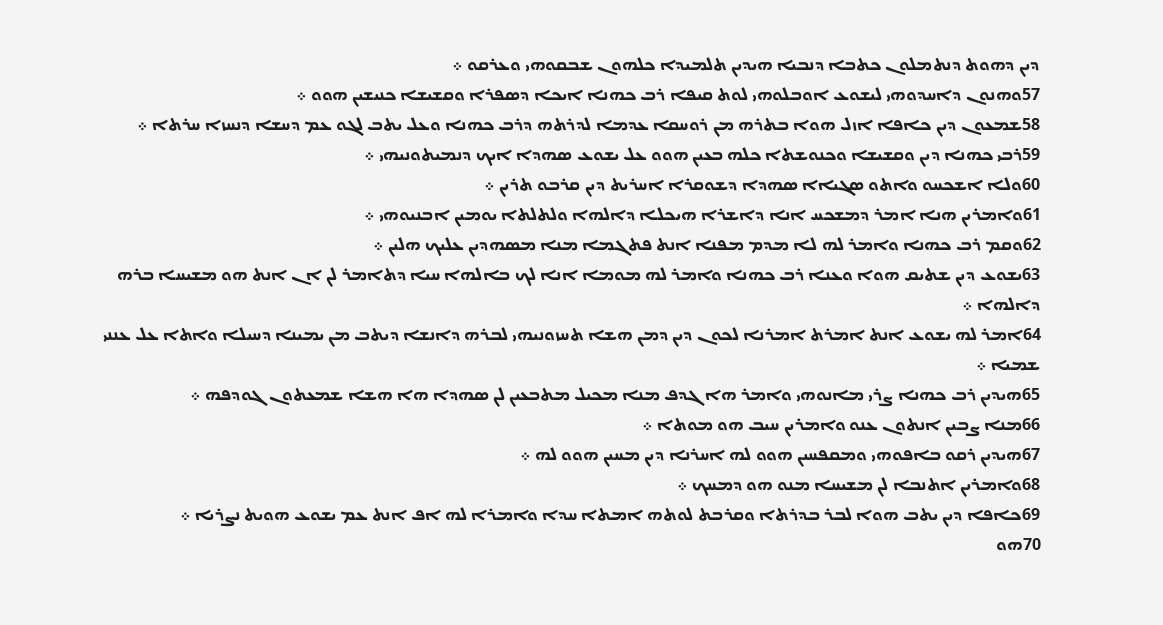ܕܝܢ ܕܗܘܬ ܕܢܬܡܠܘܢ ܟܬܒܐ ܕܢܒܝܐ ܗܝܕܝܢ ܬܠܡܝܕܐ ܟܠܗܘܢ ܫܒܩܘܗܝ ܘܥܪܩܘ ܀
57ܘܗܢܘܢ ܕܐܚܕܘܗܝ ܠܝܫܘܥ ܐܘܒܠܘܗܝ ܠܘܬ ܩܝܦܐ ܪܒ ܟܗܢܐ ܐܝܟܐ ܕܤܦܪܐ ܘܩܫܝܫܐ ܟܢܝܫܝܢ ܗܘܘ ܀
58ܫܡܥܘܢ ܕܝܢ ܟܐܦܐ ܐܙܠ ܗܘܐ ܒܬܪܗ ܡܢ ܪܘܚܩܐ ܥܕܡܐ ܠܕܪܬܗ ܕܪܒ ܟܗܢܐ ܘܥܠ ܝܬܒ ܠܓܘ ܥܡ ܕܚܫܐ ܕܢܚܙܐ ܚܪܬܐ ܀
59ܪܒܝ ܟܗܢܐ ܕܝܢ ܘܩܫܝܫܐ ܘܟܢܘܫܬܐ ܟܠܗ ܒܥܝܢ ܗܘܘ ܥܠ ܝܫܘܥ ܤܗܕܐ ܐܝܟ ܕܢܡܝܬܘܢܝܗܝ ܀
60ܘܠܐ ܐܫܟܚܘ ܘܐܬܘ ܤܓܝܐܐ ܤܗܕܐ ܕܫܘܩܪܐ ܐܚܪܝܬ ܕܝܢ ܩܪܒܘ ܬܪܝܢ ܀
61ܘܐܡܪܝܢ ܗܢܐ ܐܡܪ ܕܡܫܟܚ ܐܢܐ ܕܐܫܪܐ ܗܝܟܠܐ ܕܐܠܗܐ ܘܠܬܠܬܐ ܝܘܡܝܢ ܐܒܢܝܘܗܝ ܀
62ܘܩܡ ܪܒ ܟܗܢܐ ܘܐܡܪ ܠܗ ܠܐ ܡܕܡ ܡܦܢܐ ܐܢܬ ܦܬܓܡܐ ܡܢܐ ܡܤܗܕܝܢ ܥܠܝܟ ܗܠܝܢ ܀
63ܝܫܘܥ ܕܝܢ ܫܬܝܩ ܗܘܐ ܘܥܢܐ ܪܒ ܟܗܢܐ ܘܐܡܪ ܠܗ ܡܘܡܐ ܐܢܐ ܠܟ ܒܐܠܗܐ ܚܝܐ ܕܬܐܡܪ ܠܢ ܐܢ ܐܢܬ ܗܘ ܡܫܝܚܐ ܒܪܗ ܕܐܠܗܐ ܀
64ܐܡܪ ܠܗ ܝܫܘܥ ܐܢܬ ܐܡܪܬ ܐܡܪܢܐ ܠܟܘܢ ܕܝܢ ܕܡܢ ܗܫܐ ܬܚܙܘܢܝܗܝ ܠܒܪܗ ܕܐܢܫܐ ܕܝܬܒ ܡܢ ܝܡܝܢܐ ܕܚܝܠܐ ܘܐܬܐ ܥܠ ܥܢܢܝ ܫܡܝܐ ܀
65ܗܝܕܝܢ ܪܒ ܟܗܢܐ ܨܪܝ ܡܐܢܘܗܝ ܘܐܡܪ ܗܐ ܓܕܦ ܡܢܐ ܡܟܝܠ ܡܬܒܥܝܢ ܠܢ ܤܗܕܐ ܗܐ ܗܫܐ ܫܡܥܬܘܢ ܓܘܕܦܗ ܀
66ܡܢܐ ܨܒܝܢ ܐܢܬܘܢ ܥܢܘ ܘܐܡܪܝܢ ܚܝܒ ܗܘ ܡܘܬܐ ܀
67ܗܝܕܝܢ ܪܩܘ ܒܐܦܘܗܝ ܘܡܩܦܚܝܢ ܗܘܘ ܠܗ ܐܚܪܢܐ ܕܝܢ ܡܚܝܢ ܗܘܘ ܠܗ ܀
68ܘܐܡܪܝܢ ܐܬܢܒܐ ܠܢ ܡܫܝܚܐ ܡܢܘ ܗܘ ܕܡܚܟ ܀
69ܟܐܦܐ ܕܝܢ ܝܬܒ ܗܘܐ ܠܒܪ ܒܕܪܬܐ ܘܩܪܒܬ ܠܘܬܗ ܐܡܬܐ ܚܕܐ ܘܐܡܪܐ ܠܗ ܐܦ ܐܢܬ ܥܡ ܝܫܘܥ ܗܘܝܬ ܢܨܪܝܐ ܀
70ܗܘ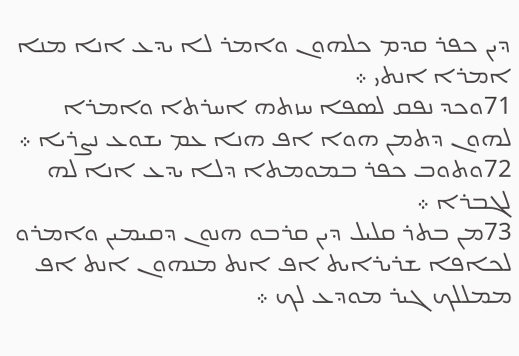ܕܝܢ ܟܦܪ ܩܕܡ ܟܠܗܘܢ ܘܐܡܪ ܠܐ ܝܕܥ ܐܢܐ ܡܢܐ ܐܡܪܐ ܐܢܬܝ ܀
71ܘܟܕ ܢܦܩ ܠܤܦܐ ܚܙܬܗ ܐܚܪܬܐ ܘܐܡܪܐ ܠܗܘܢ ܕܬܡܢ ܗܘܐ ܐܦ ܗܢܐ ܥܡ ܝܫܘܥ ܢܨܪܝܐ ܀
72ܘܬܘܒ ܟܦܪ ܒܡܘܡܬܐ ܕܠܐ ܝܕܥ ܐܢܐ ܠܗ ܠܓܒܪܐ ܀
73ܡܢ ܒܬܪ ܩܠܝܠ ܕܝܢ ܩܪܒܘ ܗܢܘܢ ܕܩܝܡܝܢ ܘܐܡܪܘ ܠܟܐܦܐ ܫܪܝܪܐܝܬ ܐܦ ܐܢܬ ܡܢܗܘܢ ܐܢܬ ܐܦ ܡܡܠܠܟ ܓܝܪ ܡܘܕܥ ܠܟ ܀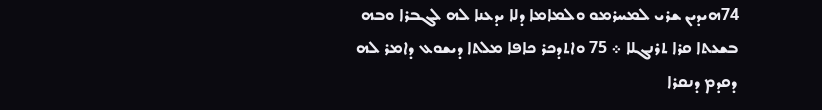74ܗܝܕܝܢ ܫܪܝ ܠܡܚܪܡܘ ܘܠܡܐܡܐ ܕܠܐ ܝܕܥܢܐ ܠܗ ܠܓܒܪܐ ܘܒܗ ܒܫܥܬܐ ܩܪܐ ܬܪܢܓܠܐ ܀ 75 ܘܐܬܕܟܪ ܟܐܦܐ ܡܠܬܐ ܕܝܫܘܥ ܕܐܡܪ ܠܗ ܕܩܕܡ ܕܢܩܪܐ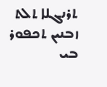ܬܪܢܓܠܐ ܬܠܬ ܙܒܢܝܢ ܬܟܦܘܪ ܒܝ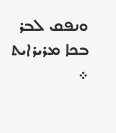ܘܢܦܩ ܠܒܪ ܒܟܐ ܡܪܝܪܐܝܬ ܀